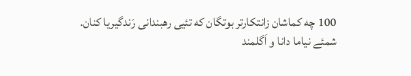100 چه کماشان زانتکارتر بوتگان که تئیی رهبندانی رَندگیریا کنان.
شمئے نیاما دانا و اَگلمند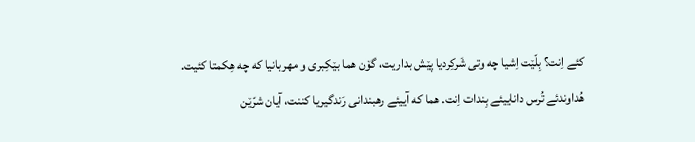کئے اِنت؟ بِلّێت اِشیا چه وتی شَرکِردیا پێش بداریت، گۆن هما بێکِبری و مهربانیا که چه هِکمتا کئیت.
هُداوندئے تُرس داناییئے بِندات اِنت. هما که آییئے رهبندانی رَندگیریا کننت، آیان شرّێن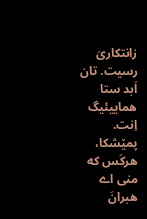زانتکاریَ رسیت. تان اَبد ستا هماییئیگ اِنت.
پمێشکا، هرکَس که منی اے هبرانَ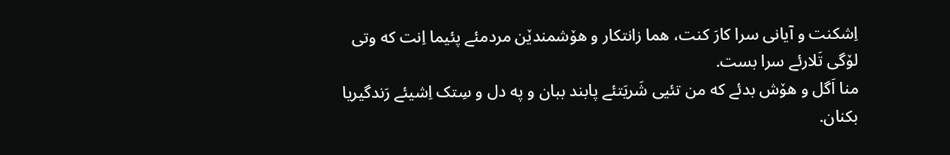اِشکنت و آیانی سرا کارَ کنت، هما زانتکار و هۆشمندێن مردمئے پئیما اِنت که وتی لۆگی تَلارئے سرا بست.
منا اَگل و هۆش بدئے که من تئیی شَریَتئے پابند ببان و په دل و سِتک اِشیئے رَندگیریا بکنان.